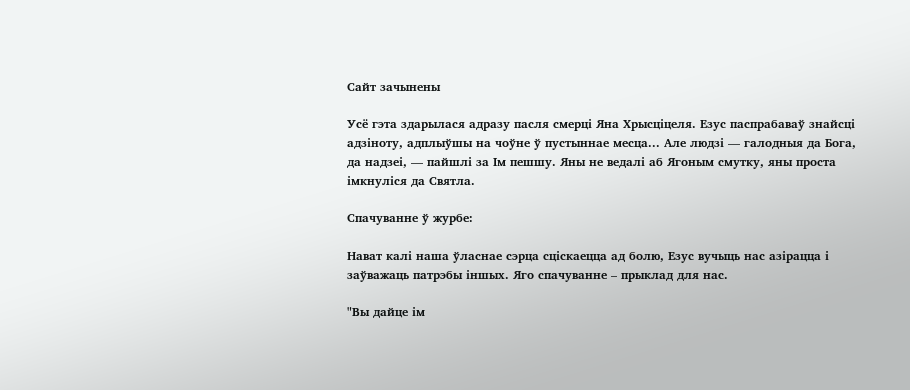Сайт зачынены

Усё гэта здарылася адразу пасля смерці Яна Хрысціцеля. Езус паспрабаваў знайсці адзіноту, адплыўшы на чоўне ў пустыннае месца... Але людзі — галодныя да Бога, да надзеі, — пайшлі за Ім пешшу. Яны не ведалі аб Ягоным смутку, яны проста імкнуліся да Святла.

Спачуванне ў журбе:

Нават калі наша ўласнае сэрца сціскаецца ад болю, Езус вучыць нас азірацца і заўважаць патрэбы іншых. Яго спачуванне – прыклад для нас.

"Вы дайце ім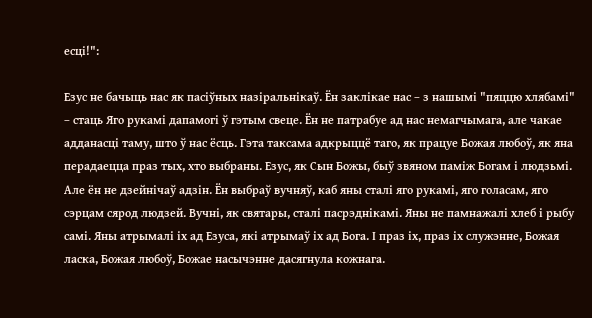есці!":

Езус не бачыць нас як пасіўных назіральнікаў. Ён заклікае нас – з нашымі "пяццю хлябамі" – стаць Яго рукамі дапамогі ў гэтым свеце. Ён не патрабуе ад нас немагчымага, але чакае адданасці таму, што ў нас ёсць. Гэта таксама адкрыццё таго, як працуе Божая любоў, як яна перадаецца праз тых, хто выбраны. Езус, як Сын Божы, быў звяном паміж Богам і людзьмі. Але ён не дзейнічаў адзін. Ён выбраў вучняў, каб яны сталі яго рукамі, яго голасам, яго сэрцам сярод людзей. Вучні, як святары, сталі пасрэднікамі. Яны не памнажалі хлеб і рыбу самі. Яны атрымалі іх ад Езуса, які атрымаў іх ад Бога. І праз іх, праз іх служэнне, Божая ласка, Божая любоў, Божае насычэнне дасягнула кожнага.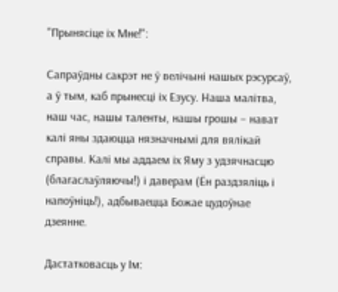"Прынясіце іх Мне!":

Сапраўдны сакрэт не ў велічыні нашых рэсурсаў, а ў тым, каб прынесці іх Езусу. Наша малітва, наш час, нашы таленты, нашы грошы – нават калі яны здаюцца нязначнымі для вялікай справы. Калі мы аддаем іх Яму з удзячнасцю (благаслаўляючы!) і даверам (Ён раздзяліць і напоўніць!), адбываецца Божае цудоўнае дзеянне.

Дастатковасць у Ім: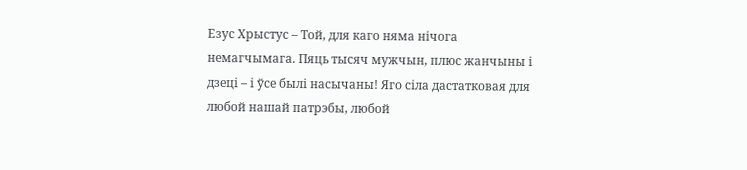Езус Хрыстус – Той, для каго няма нічога немагчымага. Пяць тысяч мужчын, плюс жанчыны і дзеці – і ўсе былі насычаны! Яго сіла дастатковая для любой нашай патрэбы, любой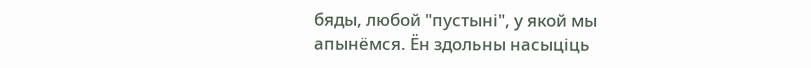бяды, любой "пустыні", у якой мы апынёмся. Ён здольны насыціць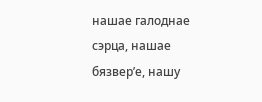нашае галоднае сэрца, нашае бязвер’е, нашу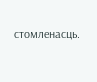стомленасць.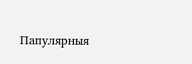Папулярныя